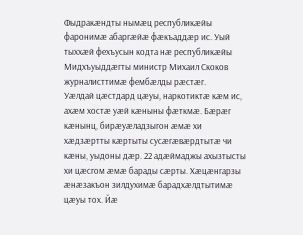Фыдракæндты нымæц республикæйы фаронимæ абаргæйæ фæкъаддæр ис. Уый тыххæй фехъусын кодта нæ республикæйы Мидхъуыддæгты министр Михаил Скоков журналисттимæ фембæлды рæстæг.
Уæлдай цæстдард цæуы, наркотиктæ кæм ис, ахæм хостæ уæй кæныны фæткмæ. Бæрæг кæнынц, бирæуæладзыгон æмæ хи хæдзæртты кæртыты сусæгæвæрдтытæ чи кæны, уыдоны дæр. 22 адæймаджы ахызтысты хи цæсгом æмæ барады сæрты. Хæцæнгарзы æнæзакъон зилдухимæ барадхæлдтытимæ цæуы тох. Йæ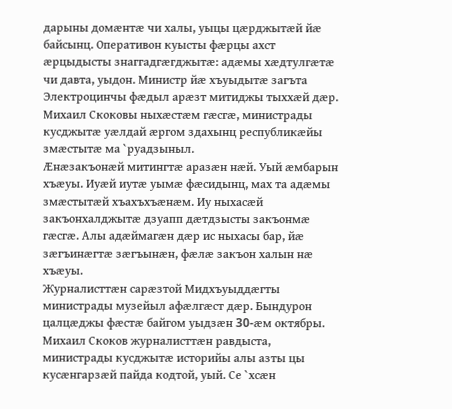дарыны домæнтæ чи халы, уыцы цæрджытæй йæ байсынц. Оперативон куысты фæрцы ахст æрцыдысты знаггадгæгджытæ: адæмы хæдтулгæтæ чи давта, уыдон. Министр йæ хъуыдытæ загъта Электроцинчы фæдыл арæзт митиджы тыххæй дæр. Михаил Скоковы ныхæстæм гæсгæ, министрады кусджытæ уæлдай æргом здахынц республикæйы змæстытæ ма `руадзыныл.
Æнæзакъонæй митингтæ аразæн нæй. Уый æмбарын хъæуы. Иуæй иутæ уымæ фæсидынц, мах та адæмы змæстытæй хъахъхъæнæм. Иу ныхасæй закъонхалджытæ дзуапп дæтдзысты закъонмæ гæсгæ. Алы адæймагæн дæр ис ныхасы бар, йæ зæгъинæгтæ зæгъынæн, фæлæ закъон халын нæ хъæуы.
Журналисттæн сарæзтой Мидхъуыддæгты министрады музейыл афæлгæст дæр. Бындурон цалцæджы фæстæ байгом уыдзæн 30-æм октябры. Михаил Скоков журналисттæн равдыста, министрады кусджытæ историйы алы азты цы кусæнгарзæй пайда кодтой, уый. Се `хсæн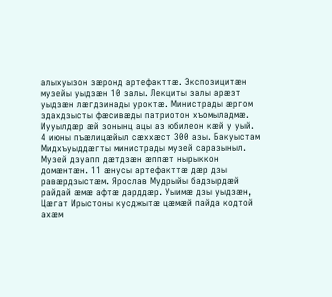алыхуызон зæронд артефакттæ. Экспозицитæн музейы уыдзæн 10 залы. Лекциты залы арæзт уыдзæн лæгдзинады уроктæ. Министрады æргом здахдзысты фæсивæды патриотон хъомыладмæ.
Иууылдæр æй зонынц ацы аз юбилеон кæй у уый. 4 июны пъæлицæйыл сæххæст 300 азы. Бакуыстам Мидхъуыддæгты министрады музей саразыныл. Музей дзуапп дæтдзæн æппæт нырыккон домæнтæн. 11 æнусы артефакттæ дæр дзы равæрдзыстæм. Ярослав Мудрыйы бадзырдæй райдай æмæ афтæ дарддæр. Уыимæ дзы уыдзæн, Цæгат Ирыстоны кусджытæ цæмæй пайда кодтой ахæм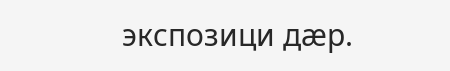экспозици дæр.